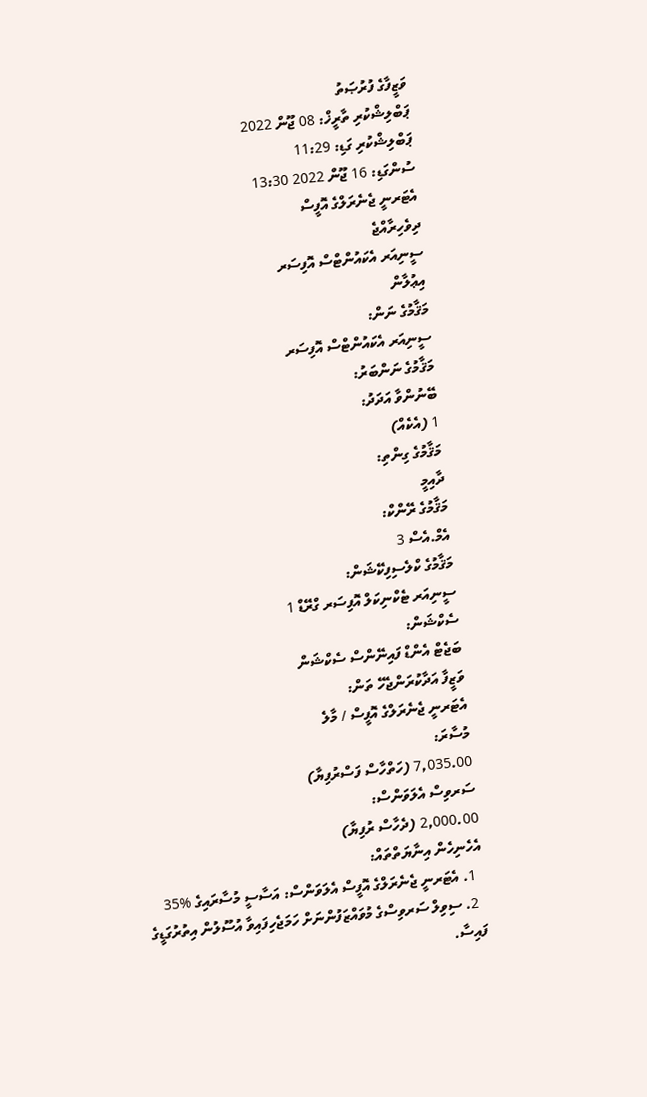ވަޒީފާގެ ފުރުޞަތު
ޕަބްލިޝްކުރި ތާރީޚް: 08 ޖޫން 2022
ޕަބްލިޝްކުރި ގަޑި: 11:29
ސުންގަޑި: 16 ޖޫން 2022 13:30
އެޓަރނީ ޖެނެރަލްގެ އޮފީސް
ދިވެހިރާއްޖެ
ސީނިއަރ އެކައުންޓްސް އޮފިސަރ
އިޢުލާން
މަޤާމުގެ ނަން:
ސީނިއަރ އެކައުންޓްސް އޮފިސަރ
މަޤާމުގެ ނަންބަރު:
ބޭނުންވާ އަދަދު:
1 (އެކެއް)
މަޤާމުގެ ގިންތި:
ދާއިމީ
މަޤާމުގެ ރޭންކް:
އެމް.އެސް 3
މަޤާމުގެ ކްލެސިފިކޭޝަން:
ސީނިއަރ ޓެކްނިކަލް އޮފިސަރ ގްރޭޑް 1
ސެކްޝަން:
ބަޖެޓް އެންޑް ފައިނޭންސް ސެކްޝަން
ވަޒީފާ އަދާކުރަންޖެހޭ ތަން:
އެޓަރނީ ޖެނެރަލްގެ އޮފީސް / މާލެ
މުސާރަ:
7,035.00 (ހަތްހާސް ފަސްރުފިޔާ)
ސަރވިސް އެލަވަންސް:
2,000.00 (ދެހާސް ރުފިޔާ)
އެހެނިހެން އިނާޔަތްތައް:
  1. އެޓަރނީ ޖެނެރަލްގެ އޮފީސް އެލަވަންސް: އަސާސީ މުސާރައިގެ %35
  2. ސިވިލް ސަރވިސްގެ މުވައްޒަފުންނަށް ހަމަޖެހިފައިވާ އުސޫލުން އިތުރުގަޑީގެ ފައިސާ.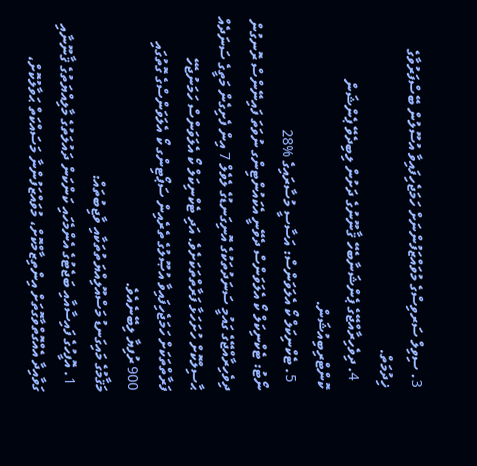3. ސިވިލް ސަރވިސްގެ މުވައްޒަފުންނަށް ހަމަޖެހިފައިވާ އުސޫލުން ބޭސްފަރުވާގެ ޚިދުމަތް.
  4. ދިވެހިރާއްޖޭގެ ޕެންޝަނާބެހޭ ޤާނޫނުގެ ދަށުން ލިބިދެވޭ ޕެންޝަން ކޮންޓްރިބިއުޝަން.
  5. ޓެކްނިކަލް ކޯ އެލަވަންސް: އަސާސީ މުސާރައިގެ %28
ނޯޓު: ޓެކްނިކަލް ކޯ އެލަވަންސް ދެވޭނީ އެކައުންޓިންގ ނުވަތަ ފައިނޭންސް ރޮނގުން ދިވެހިރާއްޖޭގެ ގައުމީ ސަނަދުތަކުގެ އޮނިގަނޑުގެ ލެވެލް 7 އިން ފެށިގެން މަތީގެ ސަނަދެއް ޙާސިލްކޮށް ހުށަހަޅާ ފަރާތްތަކަށެވެ. އަދި ޓެކްނިކަލް ކޯ އެލަވަންސް ހަމަނުޖެހޭ ފަރާތްތަކަށް ހަމަޖެހިފައިވާ އުޞޫލުގެ ތެރެއިން ސަޕޯޓިންގ ކޯ އެލަވަންސްގެ ގޮތުގައި 900 ރުފިޔާ ލިބޭނެއެވެ.
މަޤާމުގެ މައިގަނޑު މަސްއޫލިއްޔަތުތަކާއި ވާޖިބުތައް:
  1. އޮފީހުގެ ފައިސާއާއި ބަޖެޓުގެ އެންމެހައި ކަންކަން ދައުލަތުގެ މާލިއްޔަތުގެ ޤާނޫނާއި ގަވާއިދާ އެއްގޮތްވާގޮތަށް އިންތިޒާމްކޮށް، މުވައްޒަފުންނާ މަސައްކަތް ޙަވާލުކޮށް،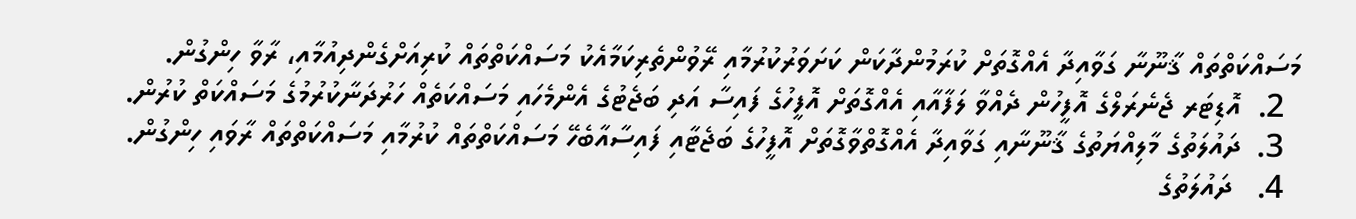މަސައްކަތްތައް ޤާނޫނާ ގަވާއިދާ އެއްގޮތަށް ކުރަމުންދާކަން ކަށަވަރުކުރުމާއި ރޭވުންތެރިކަމާއެކު މަސައްކަތްތައް ކުރިއަށްގެންދިއުމާއި، ރާވާ ހިންގުން.
  2.  އޮޑިޓަރ ޖެނެރަލްގެ އޮފީހުން ދެއްވާ ލަފާއާއި އެއްގޮތަށް އޮފީހުގެ ފައިސާ އަދި ބަޖެޓުގެ އެންމެހައި މަސައްކަތެއް ހަރުދަނާކުރުމުގެ މަސައްކަތް ކުރުން.
  3.  ދައުލަތުގެ މާލިއްޔަތުގެ ޤާނޫނާއި ގަވާއިދާ އެއްގޮތްވާގޮތަށް އޮފީހުގެ ބަޖެޓާއި ފައިސާއާބެހޭ މަސައްކަތްތައް ކުރުމާއި މަސައްކަތްތައް ރާވައި ހިންގުން.
  4.   ދައުލަތުގެ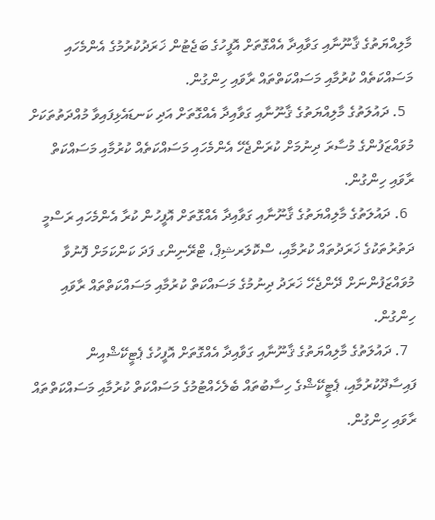މާލިއްޔަތުގެ ޤާނޫނާއި ގަވާއިދާ އެއްގޮތަށް އޮފީހުގެ ބަޖެޓުން ޚަރަދުކުރުމުގެ އެންމެހައި މަސައްކަތެއް ކުރުމާއި މަސައްކަތްތައް ރާވައި ހިންގުން.
  5. ދައުލަތުގެ މާލިއްޔަތުގެ ޤާނޫނާއި ގަވާއިދާ އެއްގޮތަށް އަދި ކަނޑައެޅިފައިވާ މުއްދަތުތަކަށް މުވައްޒަފުންގެ މުސާރަ ދިނުމަށް ކުރަންޖެހޭ އެންމެހައި މަސައްކަތެއް ކުރުމާއި މަސައްކަތް ރާވައި ހިންގުން.
  6. ދައުލަތުގެ މާލިއްޔަތުގެ ޤާނޫނާއި ގަވާއިދާ އެއްގޮތަށް އޮފީހުން ކުރާ އެންމެހައި ރަސްމީ ދަތުރުތަކުގެ ޚަރަދުތައް ކުރުމާއި، ސްކޮލަރޝިޕް، ޓްރޭނިންގ ފަދަ ކަންކަމަށް ފޮނުވާ މުވައްޒަފުންނަށް ދޭންޖެހޭ ޚަރަދު ދިނުމުގެ މަސައްކަތް ކުރުމާއި މަސައްކަތްތައް ރާވައި ހިންގުން.
  7. ދައުލަތުގެ މާލިއްޔަތުގެ ޤާނޫނާއި ގަވާއިދާ އެއްގޮތަށް އޮފީހުގެ ޕެޓީކޭޝްއިން ފައިސާދޫކުރުމާއި، ޕެޓީކޭޝްގެ ހިސާބުތައް ބެލެހެއްޓުމުގެ މަސައްކަތް ކުރުމާއި މަސައްކަތްތައް ރާވައި ހިންގުން.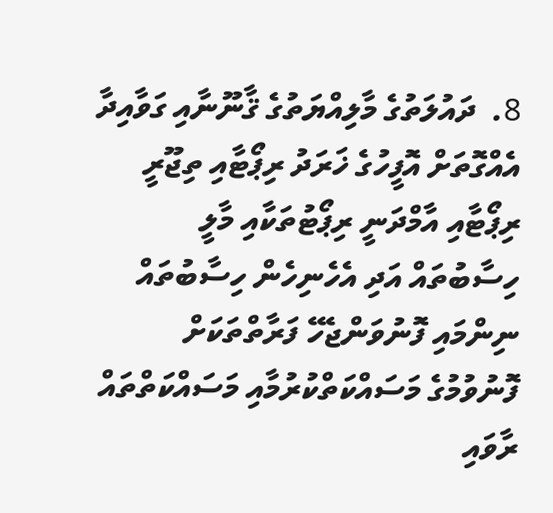8.  ދައުލަތުގެ މާލިއްޔަތުގެ ޤާނޫނާއި ގަވާއިދާ އެއްގޮތަށް އޮފީހުގެ ޚަރަދު ރިޕޯޓާއި ތިޖޫރީ ރިޕޯޓާއި އާމްދަނީ ރިޕޯޓުތަކާއި މާލީ ހިސާބުތައް އަދި އެހެނިހެން ހިސާބުތައް ނިންމައި ފޮނުވަންޖެހޭ ފަރާތްތަކަށް ފޮނުވުމުގެ މަސައްކަތްކުރުމާއި މަސައްކަތްތައް ރާވައި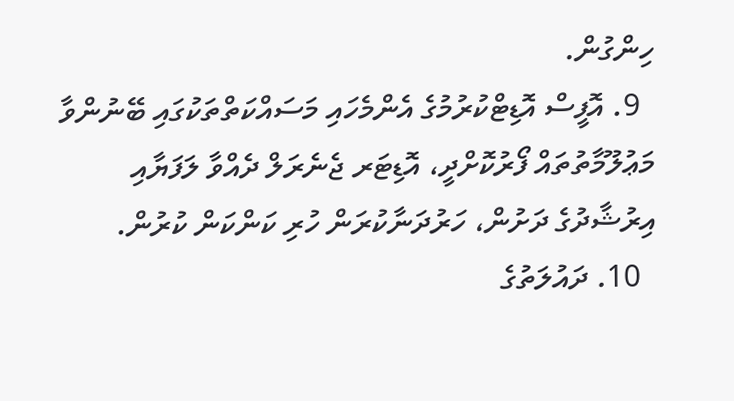ހިންގުން.
  9. އޮފީސް އޮޑިޓްކުރުމުގެ އެންމެހައި މަސައްކަތްތަކުގައި ބޭނުންވާ މަޢުލޫމާތުތައް ފޯރުކޮށްދީ، އޮޑިޓަރ ޖެނެރަލް ދެއްވާ ލަފަޔާއި އިރުޝާދުގެ ދަށުން، ހަރުދަނާކުރަން ހުރި ކަންކަން ކުރުން.
  10. ދައުލަތުގެ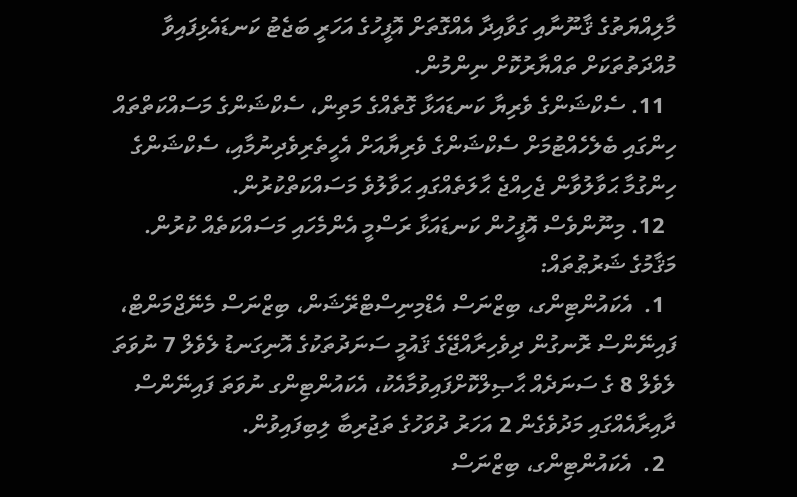މާލިއްޔަތުގެ ޤާނޫނާއި ގަވާއިދާ އެއްގޮތަށް އޮފީހުގެ އަހަރީ ބަޖެޓު ކަނޑައެޅިފައިވާ މުއްދަތުތަކަށް ތައްޔާރުކޮށް ނިންމުން.
  11. ސެކްޝަންގެ ވެރިޔާ ކަނޑައަޅާ ގޮތެއްގެ މަތިން، ސެކްޝަންގެ މަސައްކަތްތައް ހިންގައި ބެލެހެއްޓުމަށް ސެކްޝަންގެ ވެރިޔާއަށް އެހީތެރިވެދިނުމާއި، ސެކްޝަންގެ ހިންގުމާ ޙަވާލުވާން ޖެހިއްޖެ ޙާލަތެއްގައި ޙަވާލުވެ މަސައްކަތްކުރުން.
  12. މިނޫންވެސް އޮފީހުން ކަނޑައަޅާ ރަސްމީ އެންމެހައި މަސައްކަތެއް ކުރުން.
މަޤާމުގެ ޝަރުޠުތައް:
  1.  އެކައުންޓިންގ، ބިޒްނަސް އެޑްމިނިސްޓްރޭޝަން، ބިޒްނަސް މެނޭޖްމަންޓް، ފައިނޭންސް ރޮނގުން ދިވެހިރާއްޖޭގެ ޤައުމީ ސަނަދުތަކުގެ އޮނިގަނޑު ލެވެލް 7 ނުވަތަ ލެވެލް 8 ގެ ސަނަދެއް ޙާޞިލްކޮށްފައިވުމާއެކު، އެކައުންޓިންގ ނުވަތަ ފައިނޭންސް ދާއިރާއެއްގައި މަދުވެގެން 2 އަހަރު ދުވަހުގެ ތަޖުރިބާ ލިބިފައިވުން.
  2.  އެކައުންޓިންގ، ބިޒްނަސް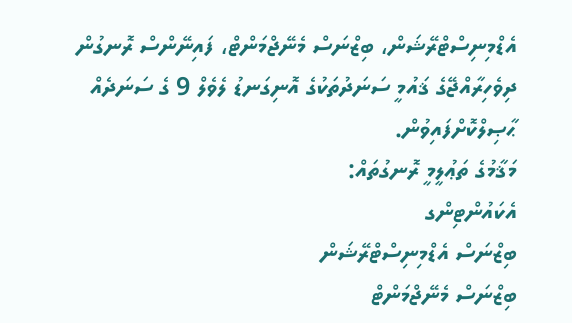އެޑްމިނިސްޓްރޭޝަން، ބިޒްނަސް މެނޭޖްމަންޓް، ފައިނޭންސް ރޮނގުން ދިވެހިރާއްޖޭގެ ޤައުމީ ސަނަދުތަކުގެ އޮނިގަނޑު ލެވެލް 9 ގެ ސަނަދެއް ޙާޞިލްކޮށްފައިވުން.
މަޤާމުގެ ތަޢުލީމީ ރޮނގުތައް:
އެކައުންޓިންގ
ބިޒްނަސް އެޑްމިނިސްޓްރޭޝަން
ބިޒްނަސް މެނޭޖްމަންޓް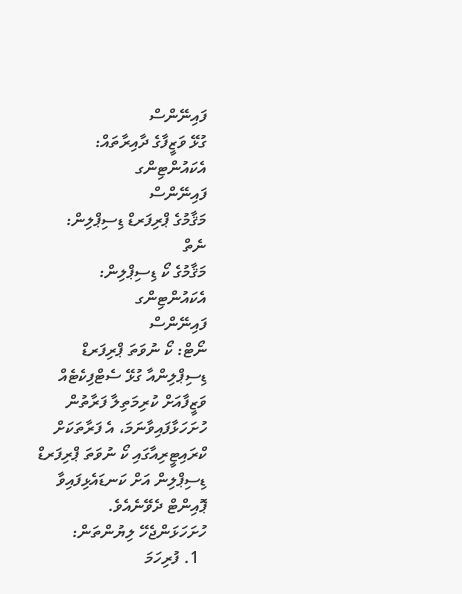ފައިނޭންސް
ގުޅޭ ވަޒީފާގެ ދާއިރާތައް:
އެކައުންޓިންގ
ފައިނޭންސް
މަޤާމުގެ ޕްރިފަރޑް ޑިސިޕްލިން:
ނެތް
މަޤާމުގެ ކޯ ޑިސިޕްލިން:
އެކައުންޓިންގ
ފައިނޭންސް
ނޯޓް: ކޯ ނުވަތަ ޕްރިފަރޑް ޑިސިޕްލިންއާ ގުޅޭ ސެޓްފިކެޓެއް ވަޒީފާއަށް ކުރިމަތިލާ ފަރާތުން ހުށަހަޅާފައިވާނަމަ، އެ ފަރާތަކަށް ކްރައިޓީރިއާގައި ކޯ ނުވަތަ ޕްރިފަރޑް ޑިސިޕްލިން އަށް ކަނޑައެޅިފައިވާ ޕޮއިންޓް ދެވޭނެއެވެ.
ހުށަހަޅަންޖެހޭ ލިޔުންތަން:
  1. ފުރިހަމަ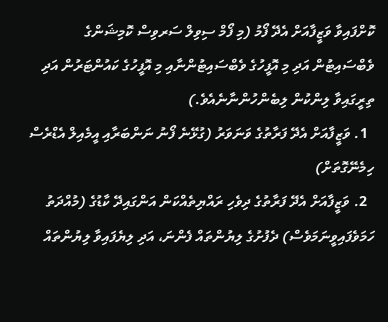ކޮށްފައިވާ ވަޒީފާއަށް އެދޭ ފޯމު (މި ފޯމް ސިވިލް ސަރވިސް ކޮމިޝަންގެ ވެބްސައިޓުން އަދި މި އޮފީހުގެ ވެބްސައިޓުންނާއި މި އޮފީހުގެ ކައުންޓަރުން އަދި ތިރީގައިވާ ލިންކުން ލިބެންހުންނާނެއެވެ.)
  1. ވަޒީފާއަށް އެދޭ ފަރާތުގެ ވަނަވަރު (ގުޅޭނެ ފޯނު ނަންބަރާއި އީމެއިލް އެޑްރެސް ހިމެނޭގޮތަށް)
  2. ވަޒީފާއަށް އެދޭ ފަރާތުގެ ދިވެހި ރައްޔިތެއްކަން އަންގައިދޭ ކާޑުގެ (މުއްދަތު ހަމަވެފައިވީނަމަވެސް) ދެފުށުގެ ލިޔުންތައް ފެންނަ، އަދި ލިޔެފައިވާ ލިޔުންތައް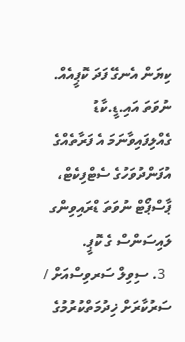ކިޔަން އެނގޭ ފަދަ ކޮޕީއެއް. ނުވަތަ އައި.ޑީ.ކާޑު ގެއްލިފައިވާނަމަ އެ ފަރާތެއްގެ އުފަންދުވަހުގެ ސެޓްފިކެޓް، ޕާސްޕޯޓް ނުވަތަ ޑްރައިވިންގ ލައިސަންސް ގެ ކޮޕީ.
  3. ސިވިލް ސަރވިސްއަށް / ސަރުކާރަށް ޚިދުމަތްކުރުމުގެ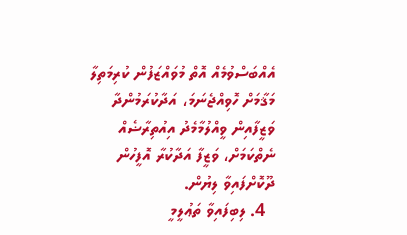އެއްބަސްވުމެއް އޮތް މުވައްޒަފުން ކުރިމަތިލާ މަޤާމަށް ހޮވިއްޖެނަމަ، އަދާކުރަމުންދާ ވަޒީފާއިން ވީއްލުމާމެދު އިއުތިރާޟެއް ނެތްކަމަށް، ވަޒީފާ އަދާކުރާ އޮފީހުން ދޫކޮށްފައިވާ ލިޔުން.
  4. ލިބިފައިވާ ތަޢުލީމީ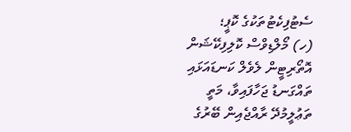ސެޓުފިކެޓުތަކުގެ ކޮޕީ؛
(ހ) މޯލްޑިވްސް ކޮލިފިކޭޝަން އޮތޯރިޓީން ލެވެލް ކަނޑައަޅައި ތައްގަނޑު ޖަހާފައިވާ، މަތީ ތަޢުލީމުދޭ ރާއްޖެއިން ބޭރުގެ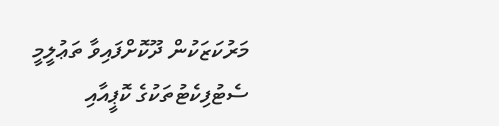މަރުކަޒަކުން ދޫކޮށްފައިވާ ތަޢުލީމީ ސެޓުފިކެޓުތަކުގެ ކޮޕީއާއި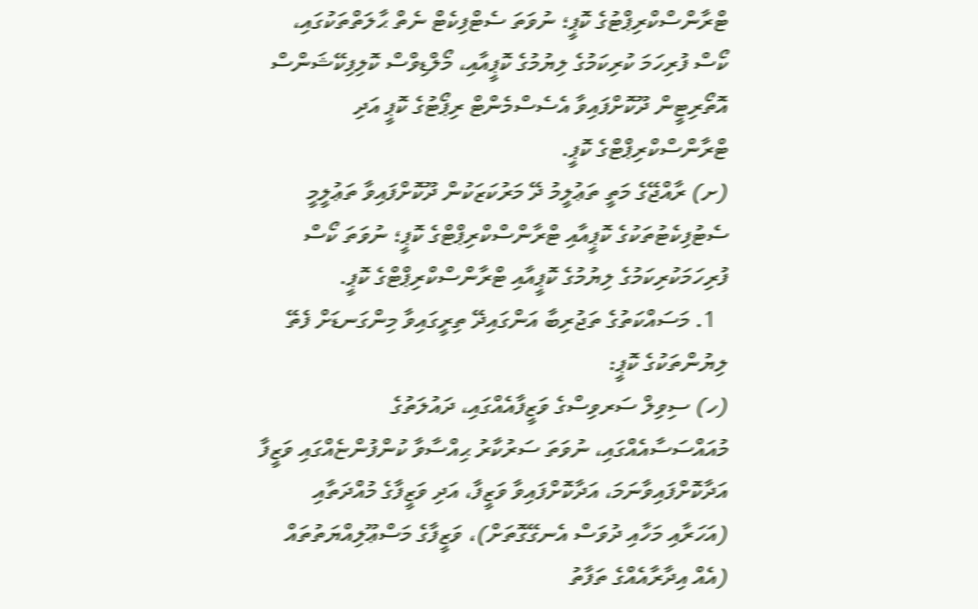ޓްރާންސްކްރިޕްޓުގެ ކޮޕީ؛ ނުވަތަ ސެޓްފިކެޓް ނެތް ޙާލަތްތަކުގައި، ކޯސް ފުރިހަމަ ކުރިކަމުގެ ލިޔުމުގެ ކޮޕީއާއި، މޯލްޑިވްސް ކޮލިފިކޭޝަންސް އޮތޯރިޓީން ދޫކޮށްފައިވާ އެސެސްމެންޓް ރިޕޯޓުގެ ކޮޕީ އަދި ޓްރާންސްކްރިޕްޓްގެ ކޮޕީ.
(ށ) ރާއްޖޭގެ މަތީ ތަޢުލީމު ދޭ މަރުކަޒަކުން ދޫކޮށްފައިވާ ތަޢުލީމީ ސެޓުފިކެޓުތަކުގެ ކޮޕީއާއި ޓްރާންސްކްރިޕްޓްގެ ކޮޕީ؛ ނުވަތަ ކޯސް ފުރިހަމަކުރިކަމުގެ ލިޔުމުގެ ކޮޕީއާއި ޓްރާންސްކްރިޕްޓްގެ ކޮޕީ.
  1. މަސައްކަތުގެ ތަޖުރިބާ އަންގައިދޭ ތިރީގައިވާ މިންގަނޑަށް ފެތޭ ލިޔުންތަކުގެ ކޮޕީ:
(ހ) ސިވިލް ސަރވިސްގެ ވަޒީފާއެއްގައި، ދައުލަތުގެ މުއައްސަސާއެއްގައި، ނުވަތަ ސަރުކާރު ޙިއްސާވާ ކުންފުންޏެއްގައި ވަޒީފާ އަދާކޮށްފައިވާނަމަ، އަދާކޮށްފައިވާ ވަޒީފާ، އަދި ވަޒީފާގެ މުއްދަތާއި (އަހަރާއި މަހާއި ދުވަސް އެނގޭގޮތަށް)، ވަޒީފާގެ މަސްޢޫލިއްޔަތުތައް (އެއް އިދާރާއެއްގެ ތަފާތު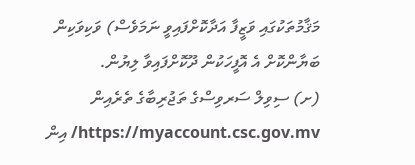މަޤާމުތަކުގައި ވަޒީފާ އަދާކޮށްފައިވީ ނަމަވެސް) ވަކިވަކިން ބަޔާންކޮށް އެ އޮފީހަކުން ދޫކޮށްފައިވާ ލިޔުން.
(ށ) ސިވިލް ސަރވިސްގެ ތަޖުރިބާގެ ތެރެއިން https://myaccount.csc.gov.mv/ އިން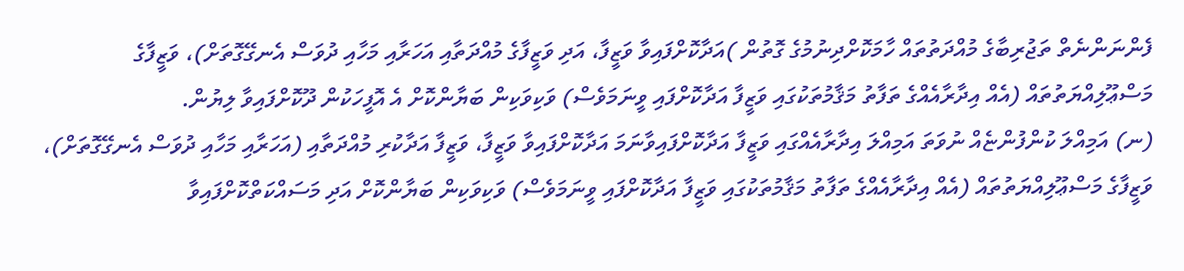ފެންނަންނެތް ތަޖުރިބާގެ މުއްދަތުތައް ހާމަކޮށްދިނުމުގެ ގޮތުން )އަދާކޮށްފައިވާ ވަޒީފާ، އަދި ވަޒީފާގެ މުއްދަތާއި އަހަރާއި މަހާއި ދުވަސް އެނގޭގޮތަށް)، ވަޒީފާގެ މަސްޢޫލިއްޔަތުތައް (އެއް އިދާރާއެއްގެ ތަފާތު މަޤާމުތަކުގައި ވަޒީފާ އަދާކޮށްފައި ވީނަމަވެސް) ވަކިވަކިން ބަޔާންކޮށް އެ އޮފީހަކުން ދޫކޮށްފައިވާ ލިޔުން.
(ނ) އަމިއްލަ ކުންފުންޏެއް ނުވަތަ އަމިއްލަ އިދާރާއެއްގައި ވަޒީފާ އަދާކޮށްފައިވާނަމަ އަދާކޮށްފައިވާ ވަޒީފާ، ވަޒީފާ އަދާކުރި މުއްދަތާއި (އަހަރާއި މަހާއި ދުވަސް އެނގޭގޮތަށް)، ވަޒީފާގެ މަސްޢޫލިއްޔަތުތައް (އެއް އިދާރާއެއްގެ ތަފާތު މަޤާމުތަކުގައި ވަޒީފާ އަދާކޮށްފައި ވީނަމަވެސް) ވަކިވަކިން ބަޔާންކޮށް އަދި މަސައްކަތްކޮށްފައިވާ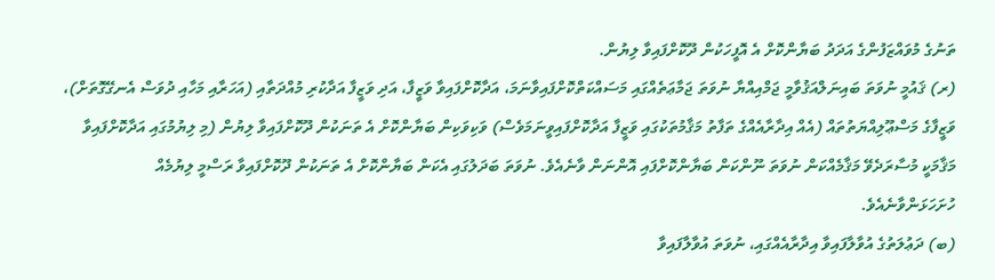ތަނުގެ މުވައްޒަފުންގެ އަދަދު ބަޔާންކޮށް އެ އޮފީހަކުން ދޫކޮށްފައިވާ ލިޔުން.
(ރ) ޤައުމީ ނުވަތަ ބައިނަލްއަޤުވާމީ ޖަމްއިއްޔާ ނުވަތަ ޖަމާޢަތެއްގައި މަސައްކަތްކޮށްފައިވާނަމަ، އަދާކޮށްފައިވާ ވަޒީފާ، އަދި ވަޒީފާ އަދާކުރި މުއްދަތާއި (އަހަރާއި މަހާއި ދުވަސް އެނގޭގޮތަށް)، ވަޒީފާގެ މަސްޢޫލިއްޔަތުތައް (އެއް އިދާރާއެއްގެ ތަފާތު މަޤާމުތަކުގައި ވަޒީފާ އަދާކޮށްފައިވީނަމަވެސް) ވަކިވަކިން ބަޔާންކޮށް އެ ތަނަކުން ދޫކޮށްފައިވާ ލިޔުން (މި ލިޔުމުގައި އަދާކޮށްފައިވާ މަޤާމަކީ މުސާރަދެވޭ މަޤާމެއްކަން ނުވަތަ ނޫންކަން ބަޔާންކޮށްފައި އޮންނަން ވާނެއެވެ. ނުވަތަ ބަދަލުގައި އެކަން ބަޔާންކޮށް އެ ތަނަކުން ދޫކޮށްފައިވާ ރަސްމީ ލިޔުމެއް ހުށަހަޅަންވާނެއެވެ.
(ބ) ދަޢުލަތުގެ އުވާލާފައިވާ އިދާރާއެއްގައި، ނުވަތަ އުވާލާފައިވާ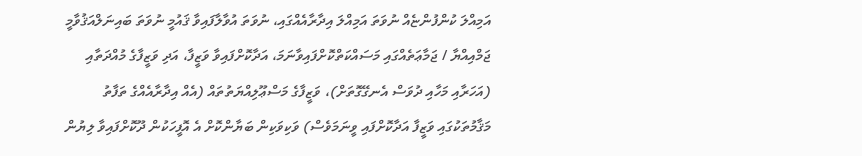އަމިއްލަ ކުންފުންޏެއް ނުވަތަ އަމިއްލަ އިދާރާއެއްގައި، ނުވަތަ އުވާލާފައިވާ ޤައުމީ ނުވަތަ ބައިނަލްއަޤުވާމީ ޖަމްއިއްޔާ / ޖަމާޢަތެއްގައި މަސައްކަތްކޮށްފައިވާނަމަ، އަދާކޮށްފައިވާ ވަޒީފާ، އަދި ވަޒީފާގެ މުއްދަތާއި (އަހަރާއި މަހާއި ދުވަސް އެނގޭގޮތަށް)، ވަޒީފާގެ މަސްޢޫލިއްޔަތުތައް (އެއް އިދާރާއެއްގެ ތަފާތު މަޤާމުތަކުގައި ވަޒީފާ އަދާކޮށްފައި ވީނަމަވެސް) ވަކިވަކިން ބަޔާންކޮށް އެ އޮފީހަކުން ދޫކޮށްފައިވާ ލިޔުން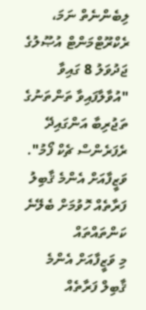ލިބެންނެތް ނަމަ، ރެކްރޫޓްމަންޓް އުޞޫލުގެ ޖަދުވަލު 8 ގައިވާ "އުވާލާފައިވާ ތަންތަނުގެ ތަޖުރިބާ އަންގައިދޭ ރެފަރެންސް ޗެކް ފޯމު".
ވަޒީފާއަށް އެންމެ ޤާބިލު ފަރާތެއް ހޮވުމަށް ބެލޭނެ ކަންތައްތައް
މި ވަޒީފާއަށް އެންމެ ޤާބިލް ފަރާތެއް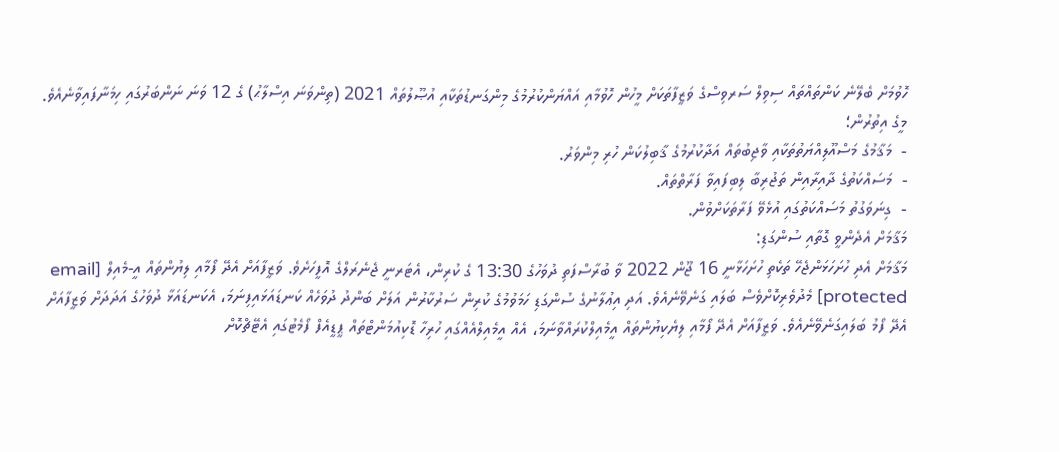ހޮވުމަށް ބެލޭނެ ކަންތައްތައް ސިވިލް ސަރވިސްގެ ވަޒީފާތަކަށް މީހުން ހޮވުމާއި އައްޔަންކުރުމުގެ މިންގަނޑުތަކާއި އުޞޫލުތައް 2021 (ތިންވަނަ އިސްލާޙު) ގެ 12 ވަނަ ނަންބަރުގައި ހިމަނާފައިވާނެއެވެ. މީގެ އިތުރުން؛
-  މަޤާމުގެ މަސްއޫލިއްޔަތުތަކާއި ވާޖިބުތައް އަދާކުރުމުގެ ޤާބިލުކަން ހުރި މިންވަރު.
-  މަސައްކަތުގެ ދާއިރާއިން ތަޖުރިބާ ލިބިފައިވާ ފަރާތްތައް.
-  ގިނަވަގުތު މަސައްކަތުގައި އުޅެވޭ ފަރާތަކަށްވުން.
މަޤާމަށް އެދެންވީ ގޮތާއި ސުންގަޑި:
މަޤާމަށް އެދި ހުށަހަޅަންޖެހޭ ތަކެތި ހުށަހަޅާނީ 16 ޖޫން 2022 ވާ ބުރާސްފަތި ދުވަހުގެ 13:30 ގެ ކުރިން، އެޓަރނީ ޖެނެރަލްގެ އޮފީހަށެވެ. ވަޒީފާއަށް އެދޭ ފޯމާއި ލިޔުންތައް އީ-މެއިލް [email protected] މެދުވެރިކޮށްވެސް ބަލައި ގަނެވޭނެއެވެ. އަދި އިޢުލާނުގެ ސުންގަޑި ހަމަވުމުގެ ކުރިން ސަރުކާރުން އަލަށް ބަންދު ދުވަހެއް ކަނޑައަޅައިފިނަމަ، އެކަނޑައަޅާ ދުވަހުގެ އަދަދަށް ވަޒީފާއަށް އެދޭ ފޯމު ބަލައިގަނެވޭނެއެވެ. ވަޒީފާއަށް އެދޭ ފޯމާއި ލިޔެކިޔުންތައް އީމެއިލްކުރައްވާނަމަ، އެއް އީމެއިލްއެއްގައި ހުރިހާ ޑޮކިއުމަންޓްތައް ޕީޑީއެފް ފޯމެޓުގައި އެޓޭޗްކޮށް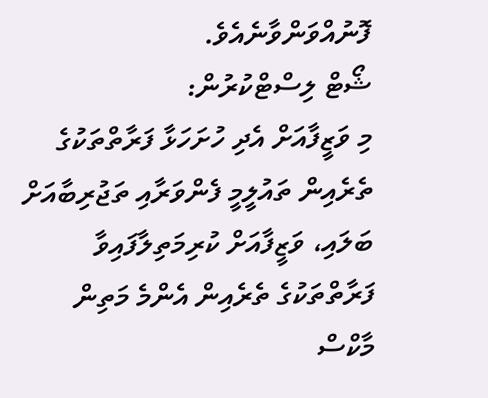ފޮނުއްވަންވާނެއެވެ.
ޝޯޓް ލިސްޓްކުރުން:
މި ވަޒީފާއަށް އެދި ހުށަހަޅާ ފަރާތްތަކުގެ ތެރެއިން ތައުލީމީ ފެންވަރާއި ތަޖުރިބާއަށް ބަލައި، ވަޒީފާއަށް ކުރިމަތިލާފައިވާ ފަރާތްތަކުގެ ތެރެއިން އެންމެ މަތިން މާކްސް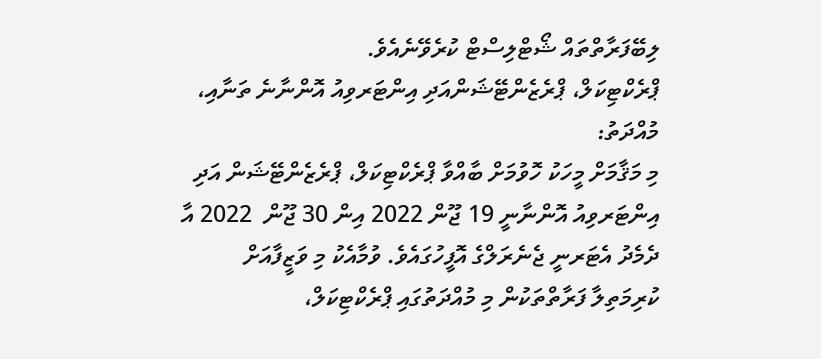ލިބޭފަރާތްތައް ޝޯޓްލިސްޓް ކުރެވޭނެއެވެ.
ޕްރެކްޓިކަލް، ޕްރެޒެންޓޭޝަންއަދި އިންޓަރވިއު އޮންނާނެ ތަނާއި، މުއްދަތު:
މި މަޤާމަށް މީހަކު ހޮވުމަށް ބާއްވާ ޕްރެކްޓިކަލް، ޕްރެޒެންޓޭޝަން އަދި އިންޓަރވިއު އޮންނާނީ 19 ޖޫން 2022 އިން 30 ޖޫން  2022 އާ ދެމެދު އެޓަރނީ ޖެނެރަލްގެ އޮފީހުގައެވެ. ވުމާއެކު މި ވަޒީފާއަށް ކުރިމަތިލާ ފަރާތްތަކުން މި މުއްދަތުގައި ޕްރެކްޓިކަލް،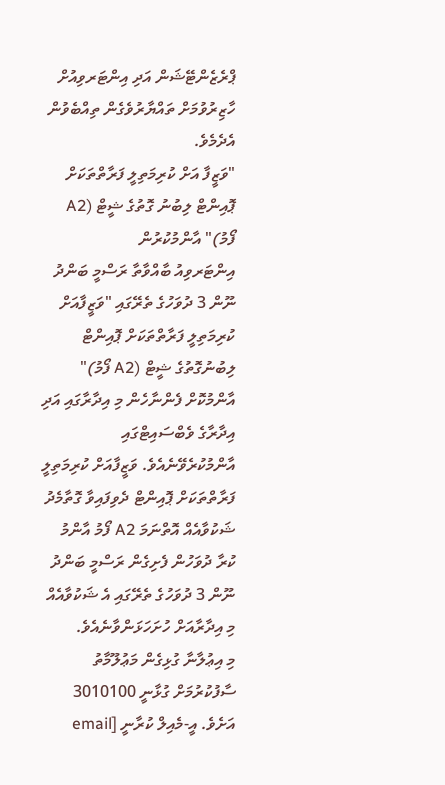ޕްރެޒެންޓޭޝަން އަދި އިންޓަރވިއުށް ހާޒިރުވުމަށް ތައްޔާރުވެގެން ތިއްބެވުން އެދެމެވެ.
"ވަޒީފާ އަށް ކުރިމަތިލީ ފަރާތްތަކަށް ޕޮއިންޓް ލިބުނު ގޮތުގެ ޝީޓް (A2 ފޯމު)" އާންމުކުރުން
އިންޓަރވިއު ބާއްވާތާ ރަސްމީ ބަންދު ނޫން 3 ދުވަހުގެ ތެރޭގައި "ވަޒީފާއަށް ކުރިމަތިލީ ފަރާތްތަކަށް ޕޮއިންޓް ލިބުނުގޮތުގެ ޝީޓް (A2 ފޯމު)" އާންމުކޮށް ފެންނާހެން މި އިދާރާގައި އަދި އިދާރާގެ ވެބްސައިޓްގައި އާންމުކުރެވޭނެއެވެ. ވަޒީފާއަށް ކުރިމަތިލީ ފަރާތްތަކަށް ޕޮއިންޓް ދެވިފައިވާ ގޮތާމެދު ޝަކުވާއެއް އޮތްނަމަ A2 ފޯމު އާންމު ކުރާ ދުވަހުން ފެށިގެން ރަސްމީ ބަންދު ނޫން 3 ދުވަހުގެ ތެރޭގައި އެ ޝަކުވާއެއް މި އިދާރާއަށް ހުށަހަޅަންވާނެއެވެ.
މި އިޢުލާނާ ގުޅިގެން މަޢުލޫމާތު ސާފުކުރުމަށް ގުޅާނީ 3010100 އަށެވެ. އީ-މެއިލް ކުރާނީ [email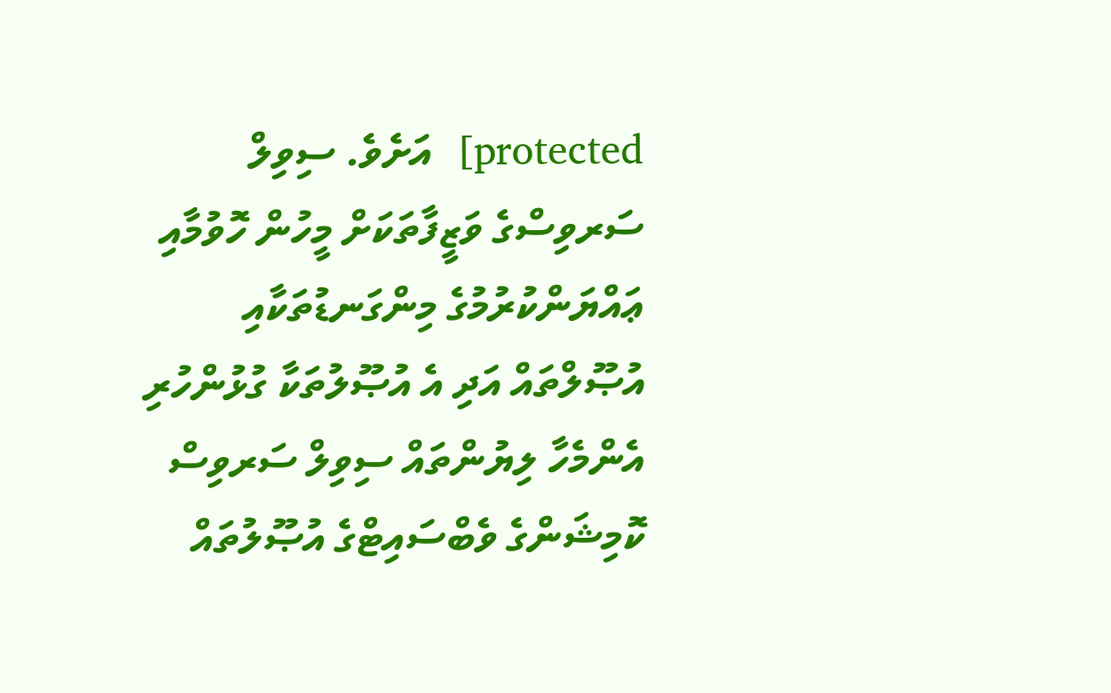protected]  އަށެވެ. ސިވިލް ސަރވިސްގެ ވަޒީފާތަކަށް މީހުން ހޮވުމާއި ޢައްޔަންކުރުމުގެ މިންގަނޑުތަކާއި އުޞޫލްތައް އަދި އެ އުޞޫލުތަކާ ގުޅުންހުރި އެންމެހާ ލިޔުންތައް ސިވިލް ސަރވިސް ކޮމިޝަންގެ ވެބްސައިޓްގެ އުޞޫލުތައް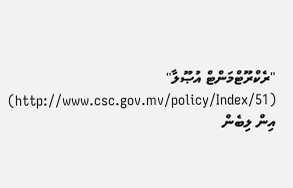"ރެކްރޫޓްމަންޓް އުޞޫލާ"  (http://www.csc.gov.mv/policy/Index/51) އިން ލިބެން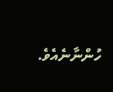ހުންނާނެއެވެ.